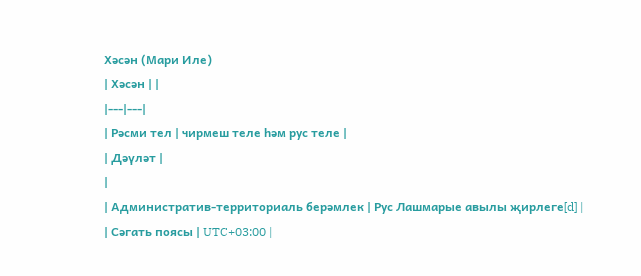Хәсән (Мари Иле)
| Хәсән | |
|---|---|
| Рәсми тел | чирмеш теле һәм рус теле |
| Дәүләт |
|
| Административ-территориаль берәмлек | Рус Лашмарые авылы җирлеге[d] |
| Сәгать поясы | UTC+03:00 |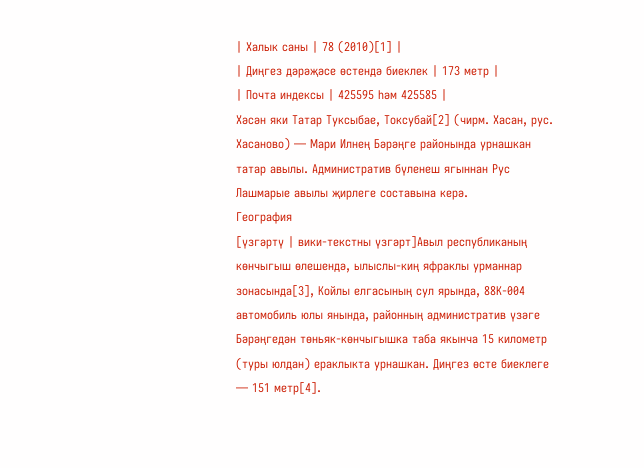| Халык саны | 78 (2010)[1] |
| Диңгез дәрәҗәсе өстендә биеклек | 173 метр |
| Почта индексы | 425595 һәм 425585 |
Хәсән яки Татар Туксыбае, Токсубай[2] (чирм. Хасан, рус. Хасаново) ― Мари Илнең Бәрәңге районында урнашкан татар авылы. Административ бүленеш ягыннан Рус Лашмарые авылы җирлеге составына керә.
География
[үзгәртү | вики-текстны үзгәрт]Авыл республиканың көнчыгыш өлешендә, ылыслы-киң яфраклы урманнар зонасында[3], Койлы елгасының сул ярында, 88К-004 автомобиль юлы янында, районның административ үзәге Бәрәңгедән төньяк-көнчыгышка таба якынча 15 километр (туры юлдан) ераклыкта урнашкан. Диңгез өсте биеклеге — 151 метр[4].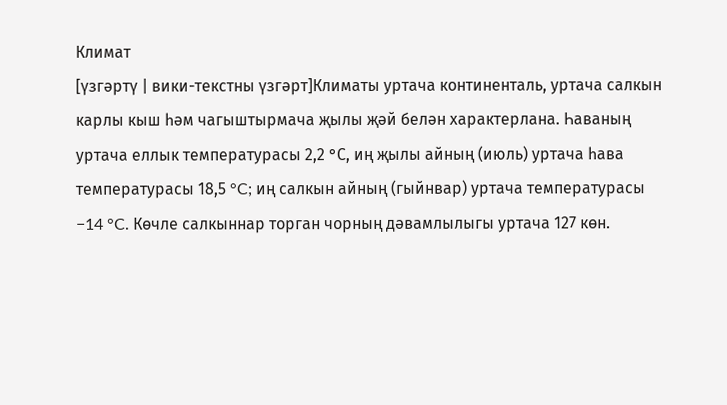Климат
[үзгәртү | вики-текстны үзгәрт]Климаты уртача континенталь, уртача салкын карлы кыш һәм чагыштырмача җылы җәй белән характерлана. Һаваның уртача еллык температурасы 2,2 °С, иң җылы айның (июль) уртача һава температурасы 18,5 °C; иң салкын айның (гыйнвар) уртача температурасы −14 °C. Көчле салкыннар торган чорның дәвамлылыгы уртача 127 көн.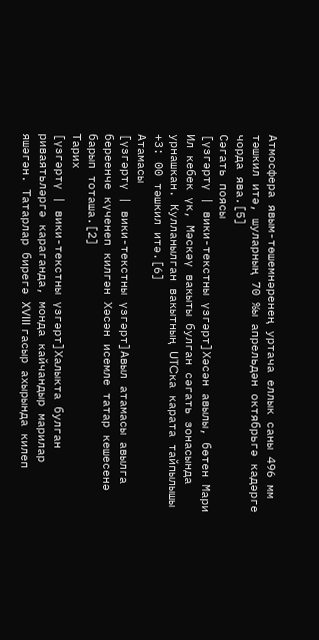Атмосфера явым-төшемнәренең уртача еллык саны 496 мм тәшкил итә, шуларның 70 %ы апрельдән октябрьгә кадәрге чорда ява.[5]
Сәгать поясы
[үзгәртү | вики-текстны үзгәрт]Хәсән авылы, бөтен Мари Ил кебек үк, Мәскәү вакыты булган сәгать зонасында урнашкан. Кулланылган вакытның UTCка карата тайпылышы +3: 00 тәшкил итә.[6]
Атамасы
[үзгәртү | вики-текстны үзгәрт]Авыл атамасы авылга береенче күченеп килгән Хәсән исемле татар кешесенә барып тоташа.[2]
Тарих
[үзгәртү | вики-текстны үзгәрт]Халыкта булган риваятьләргә караганда, монда кайчандыр марилар яшәгән. Татарлар бирегә XVIII гасыр ахырында килеп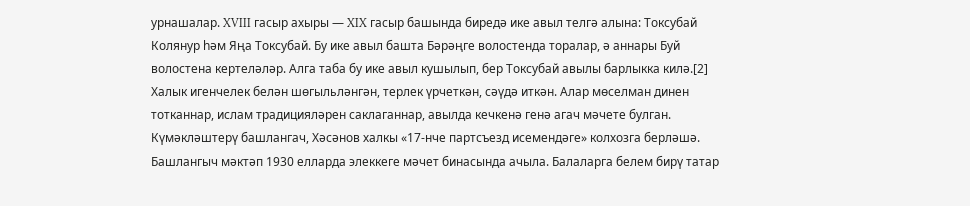урнашалар. XVIII гасыр ахыры — XIX гасыр башында биредә ике авыл телгә алына: Токсубай Колянур һәм Яңа Токсубай. Бу ике авыл башта Бәрәңге волостенда торалар, ә аннары Буй волостена кертеләләр. Алга таба бу ике авыл кушылып, бер Токсубай авылы барлыкка килә.[2]
Халык игенчелек белән шөгыльләнгән, терлек үрчеткән, сәүдә иткән. Алар мөселман динен тотканнар, ислам традицияләрен саклаганнар, авылда кечкенә генә агач мәчете булган.
Күмәкләштерү башлангач, Хәсәнов халкы «17-нче партсъезд исемендәге» колхозга берләшә. Башлангыч мәктәп 1930 елларда элеккеге мәчет бинасында ачыла. Балаларга белем бирү татар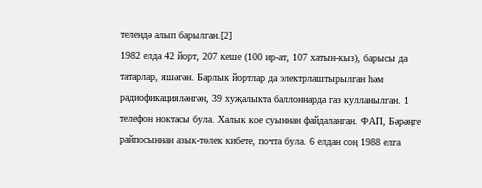телендә алып барылган.[2]
1982 елда 42 йорт, 207 кеше (100 ир-ат, 107 хатын-кыз), барысы да татарлар, яшәгән. Барлык йортлар да электрлаштырылган һәм радиофикацияләнгән, 39 хуҗалыкта баллоннарда газ кулланылган. 1 телефон ноктасы була. Халык кое суыннан файдаланган. ФАП, Бәрәңге райпосыннан азык-төлек кибете, почта була. 6 елдан соң 1988 елга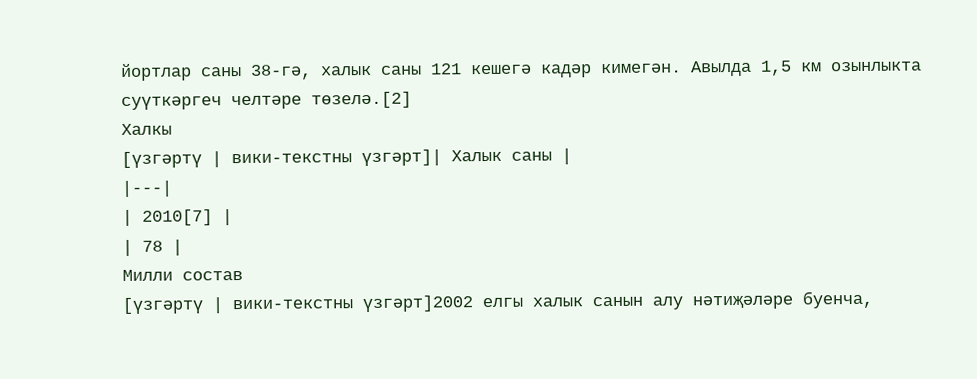йортлар саны 38-гә, халык саны 121 кешегә кадәр кимегән. Авылда 1,5 км озынлыкта суүткәргеч челтәре төзелә.[2]
Халкы
[үзгәртү | вики-текстны үзгәрт]| Халык саны |
|---|
| 2010[7] |
| 78 |
Милли состав
[үзгәртү | вики-текстны үзгәрт]2002 елгы халык санын алу нәтиҗәләре буенча,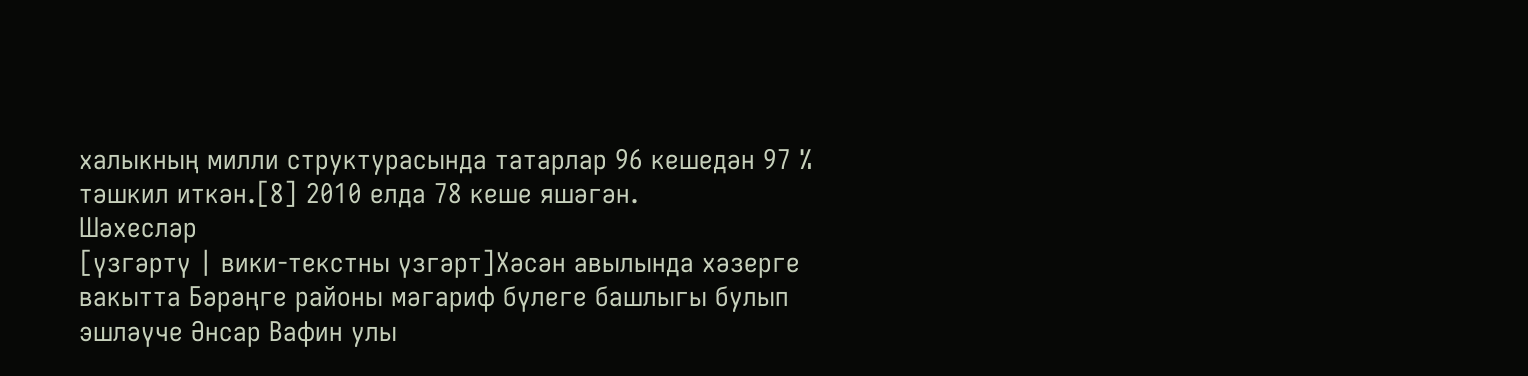халыкның милли структурасында татарлар 96 кешедән 97 % тәшкил иткән.[8] 2010 елда 78 кеше яшәгән.
Шәхесләр
[үзгәртү | вики-текстны үзгәрт]Хәсән авылында хәзерге вакытта Бәрәңге районы мәгариф бүлеге башлыгы булып эшләүче Әнсар Вафин улы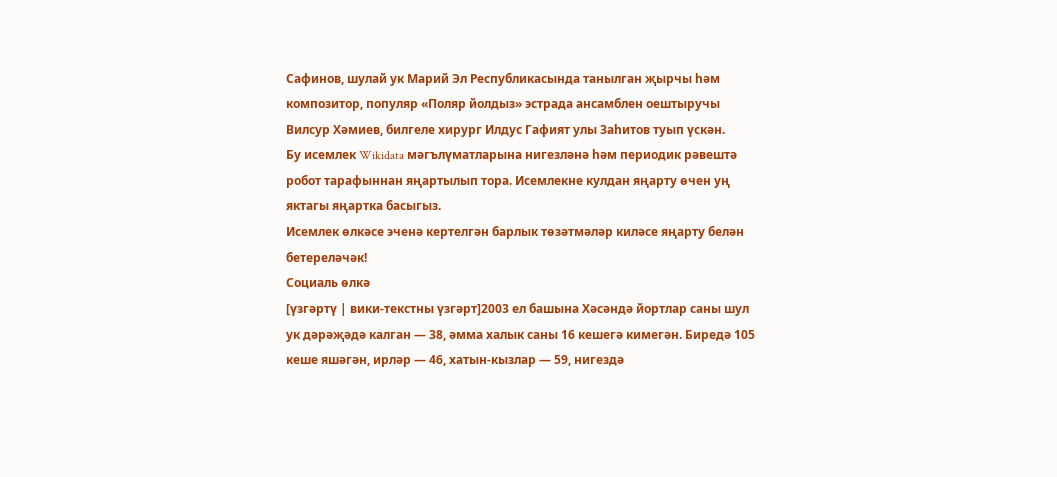Сафинов, шулай ук Марий Эл Республикасында танылган җырчы һәм композитор, популяр «Поляр йолдыз» эстрада ансамблен оештыручы Вилсур Хәмиев, билгеле хирург Илдус Гафият улы Заһитов туып үскән.
Бу исемлек Wikidata мәгълүматларына нигезләнә һәм периодик рәвештә робот тарафыннан яңартылып тора. Исемлекне кулдан яңарту өчен уң яктагы яңартка басыгыз.
Исемлек өлкәсе эченә кертелгән барлык төзәтмәләр киләсе яңарту белән бетереләчәк!
Социаль өлкә
[үзгәртү | вики-текстны үзгәрт]2003 ел башына Хәсәндә йортлар саны шул ук дәрәҗәдә калган — 38, әмма халык саны 16 кешегә кимегән. Биредә 105 кеше яшәгән, ирләр — 46, хатын-кызлар — 59, нигездә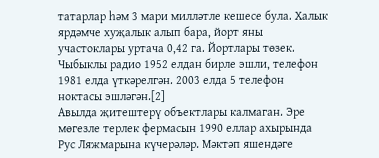татарлар һәм 3 мари милләтле кешесе була. Халык ярдәмче хуҗалык алып бара, йорт яны участоклары уртача 0,42 га. Йортлары төзек. Чыбыклы радио 1952 елдан бирле эшли, телефон 1981 елда үткәрелгән. 2003 елда 5 телефон ноктасы эшләгән.[2]
Авылда җитештерү объектлары калмаган. Эре мөгезле терлек фермасын 1990 еллар ахырында Рус Ляжмарына күчерәләр. Мәктәп яшендәге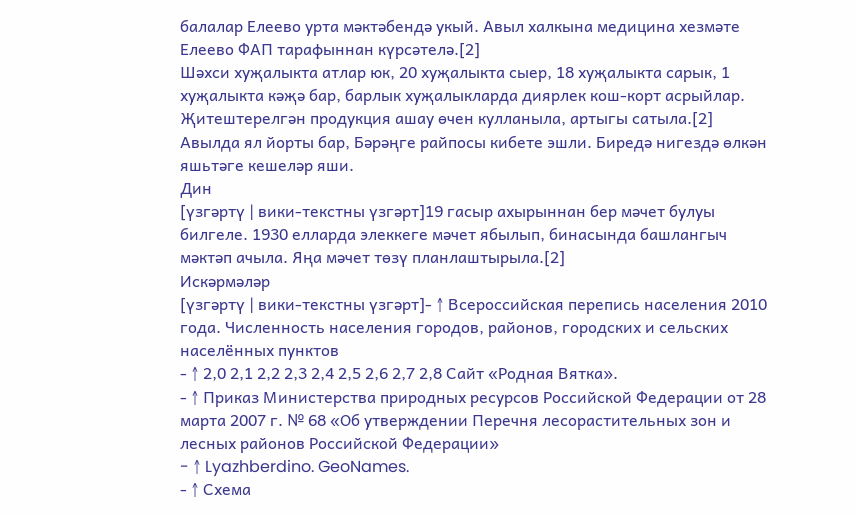балалар Елеево урта мәктәбендә укый. Авыл халкына медицина хезмәте Елеево ФАП тарафыннан күрсәтелә.[2]
Шәхси хуҗалыкта атлар юк, 20 хуҗалыкта сыер, 18 хуҗалыкта сарык, 1 хуҗалыкта кәҗә бар, барлык хуҗалыкларда диярлек кош-корт асрыйлар. Җитештерелгән продукция ашау өчен кулланыла, артыгы сатыла.[2]
Авылда ял йорты бар, Бәрәңге райпосы кибете эшли. Биредә нигездә өлкән яшьтәге кешеләр яши.
Дин
[үзгәртү | вики-текстны үзгәрт]19 гасыр ахырыннан бер мәчет булуы билгеле. 1930 елларда элеккеге мәчет ябылып, бинасында башлангыч мәктәп ачыла. Яңа мәчет төзү планлаштырыла.[2]
Искәрмәләр
[үзгәртү | вики-текстны үзгәрт]- ↑ Всероссийская перепись населения 2010 года. Численность населения городов, районов, городских и сельских населённых пунктов
- ↑ 2,0 2,1 2,2 2,3 2,4 2,5 2,6 2,7 2,8 Сайт «Родная Вятка».
- ↑ Приказ Министерства природных ресурсов Российской Федерации от 28 марта 2007 г. № 68 «Об утверждении Перечня лесорастительных зон и лесных районов Российской Федерации»
- ↑ Lyazhberdino. GeoNames.
- ↑ Схема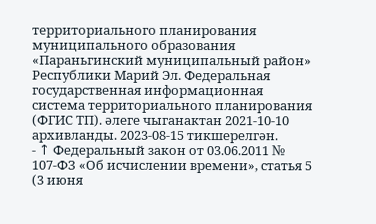территориального планирования муниципального образования «Параньгинский муниципальный район» Республики Марий Эл. Федеральная государственная информационная система территориального планирования (ФГИС ТП). әлеге чыганактан 2021-10-10 архивланды. 2023-08-15 тикшерелгән.
- ↑ Федеральный закон от 03.06.2011 № 107-ФЗ «Об исчислении времени», статья 5 (3 июня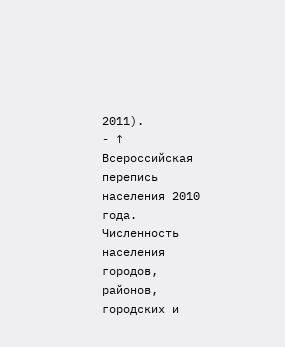2011).
- ↑ Всероссийская перепись населения 2010 года. Численность населения городов, районов, городских и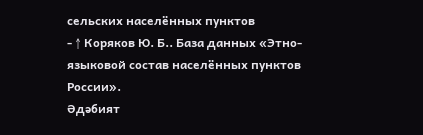сельских населённых пунктов
- ↑ Коряков Ю. Б.. База данных «Этно-языковой состав населённых пунктов России».
Әдәбият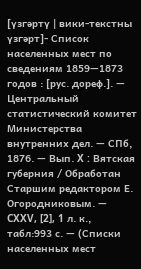[үзгәртү | вики-текстны үзгәрт]- Список населенных мест по сведениям 1859—1873 годов : [рус. дореф.]. — Центральный статистический комитет Министерства внутренних дел. — СПб, 1876. — Вып. X : Вятская губерния / Обработан Старшим редактором Е. Огородниковым. — CXXV, [2], 1 л. к., табл:993 с. — (Списки населенных мест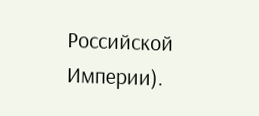Российской Империи).